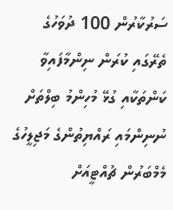ސަރުކާރުން 100 ދުވަހުގެ ތެރޭގައި ކުރަން ނިންމާފައިވާ ކަންތަކާއި ގުޅޭ މުހިންމު ބިލްތަށް ނުނިންމައި ރައްޔިތުންގެ މަޖިލީހުގެ މެމްބަރުން ޗުއްޓީއަށް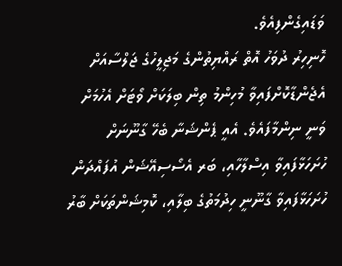ވަޑައިގެންފިއެވެ.
ހޮނިހިރު ދުވަހު އޮތް ރައްޔިތުންގެ މަޖިލީހުގެ ޖަލްސާއަށް އެޖެންޑާކޮށްފައިވާ މުހިންމު ތިން ބިލަކަށް ވޯޓަށް އެހުމަށް ވަނީ ނިންމާފައެވެ. އެއީ ޕެންޝަނާ ބެހޭ ގާނޫނަށް ހުށަހަޅާފައިވާ އިސްލާހާއި، ބަރ އެސޯސިއޭޝަން އުފައްދަން ހުށަހަޅާފައިވާ ގާނޫނީ ހިދުމަތުގެ ބިލާއި، ކޮމިޝަންތަކަށް ބާރު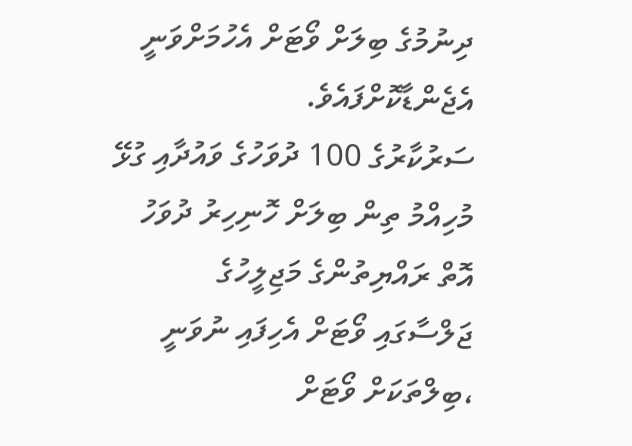ދިނުމުގެ ބިލަށް ވޯޓަށް އެހުމަށްވަނީ އެޖެންޑާކޮށްފައެވެ.
ސަރުކާރުގެ 100 ދުވަހުގެ ވައުދާއި ގުޅޭ މުހިއްމު ތިން ބިލަށް ހޮނިހިރު ދުވަހު އޮތް ރައްޔިތުންގެ މަޖިލީހުގެ ޖަލްސާގައި ވޯޓަށް އެހިފައި ނުވަނީ ،ބިލްތަކަށް ވޯޓަށް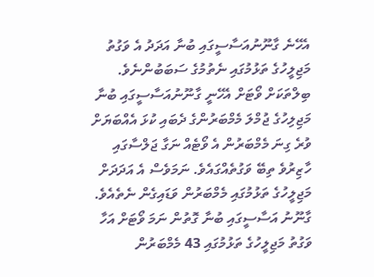އެހޭނެ ގާނޫނުއަސާސީގައި ބުނާ އަދަދު އެ ވަގުތު މަޖިލީހުގެ ތަޅުމުގައި ނެތުމުގެ ސަބަބުންނެވެ.
ބިލްތަކަށް ވޯޓަށް އެހޭނީ ގާނޫނުއަސާސީގައި ބުނާ މަޖިލިހުގެ ޖުމްލަ މެމްބަރުންގެ ދެބައި ކުޅަ އެއްބަޔަށް ވުރެ ގިނަ މެމްބަރުން އެ ވޯޓެއް ނަގާ ޖަލްސާގައި ހާޒިރުވެ ތިބޭ ވަގުތެއްގައެވެ. ނަމަވެސް އެ އަދަދަށް މަޖިލީހުގެ ތަޅުމުގައި މެމްބަރުން ވަޑައިގެން ނެތެއެވެ.
ގާނޫނު އަސާސީގައި ބުނާ ގޮތުން ނަމަ ވޯޓަށް އަހާ ވަގުތު މަޖިލީހުގެ ތަޅުމުގައި 43 މެމްބަރުން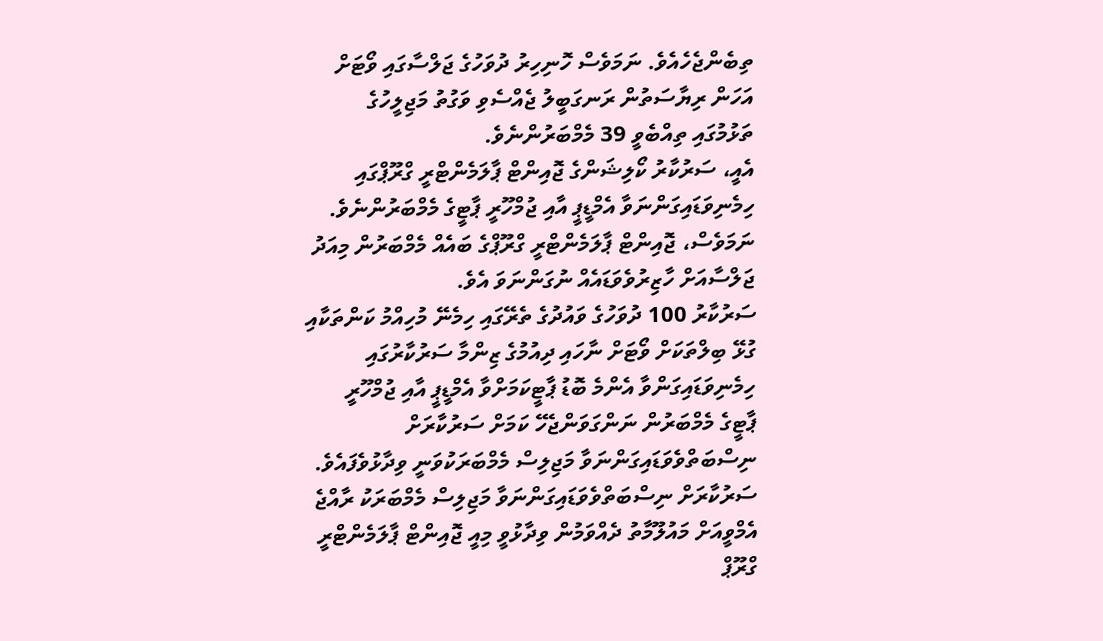ތިބެންޖެހެއެވެ. ނަމަވެސް ހޮނިހިރު ދުވަހުގެ ޖަލްސާގައި ވޯޓަށް އަހަން ރިޔާސަތުން ރަނގަބީލު ޖެއްސެވި ވަގުތު މަޖިލީހުގެ ތަޅުމުގައި ތިއްބެވީ 39 މެމްބަރުންނެވެ.
އެއީ، ސަރުކާރު ކޯލިޝަންގެ ޖޮއިންޓް ޕާލަމެންޓްރީ ގްރޫޕްގައި ހިމެނިވަޑައިގަންނަވާ އެމްޑީޕީ އާއި ޖުމްހޫރީ ޕާޓީގެ މެމްބަރުންނެވެ. ނަމަވެސް، ޖޮއިންޓް ޕާލަމެންޓްރީ ގްރޫޕްގެ ބައެއް މެމްބަރުން މިއަދު ޖަލްސާއަށް ހާޒިރުވެވަޑައެއް ނުގަންނަވަ އެވެ.
ސަރުކާރު 100 ދުވަހުގެ ވައުދުގެ ތެރޭގައި ހިމެނޭ މުހިއްމު ކަންތަކާއި ގުޅޭ ބިލްތަކަށް ވޯޓަށް ނާހައި ދިއުމުގެ ޒިންމާ ސަރުކާރުގައި ހިމެނިވަޑައިގަންވާ އެންމެ ބޮޑު ޕާޓީކަމަށްވާ އެމްޑީޕީ އާއި ޖުމްހޫރީ ޕާޓީގެ މެމްބަރުން ނަންގަވަންޖެހޭ ކަމަށް ސަރުކާރަށް ނިސްބަތްވެވަޑައިގަންނަވާ މަޖިލިސް މެމްބަރަކުވަނީ ވިދާޅުވެފައެވެ.
ސަރުކާރަށް ނިސްބަތްވެވަޑައިގަންނަވާ މަޖިލިސް މެމްބަރަކު ރާއްޖެ އެމްވީއަށް މައުލޫމާތު ދެއްވަމުން ވިދާޅުވީ މިއީ ޖޮއިންޓް ޕާލަމެންޓްރީ ގްރޫޕް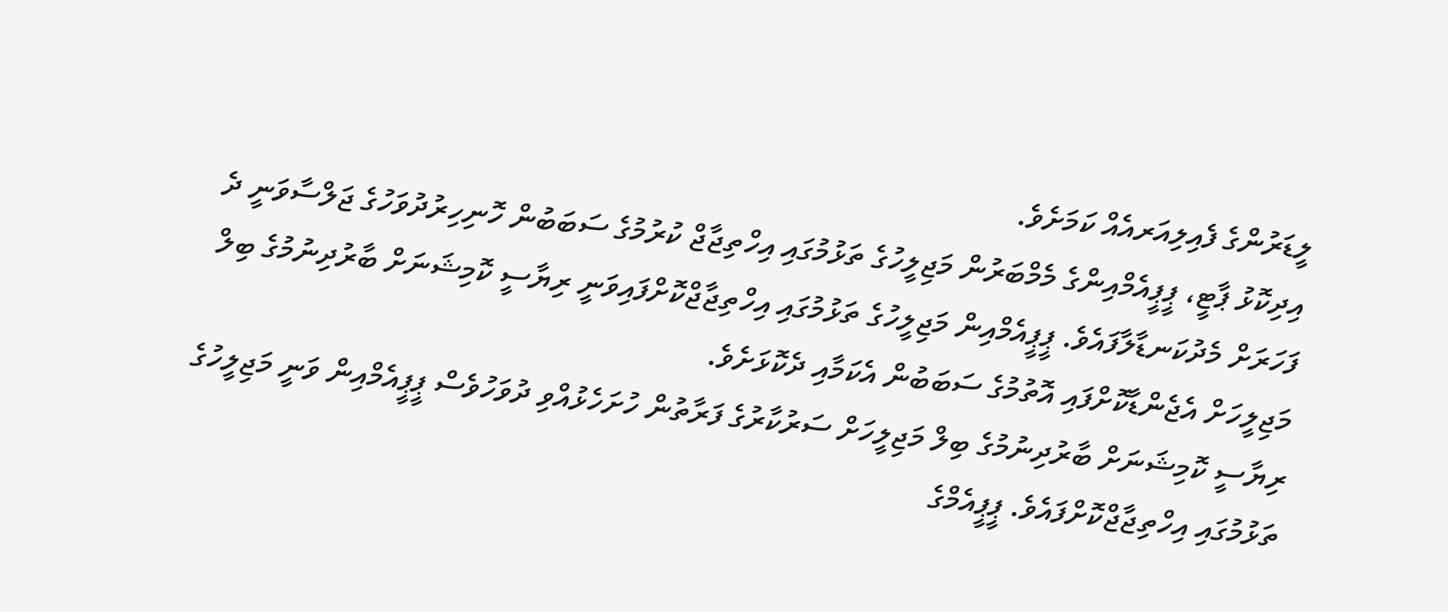ލީޑަރުންގެ ފެއިލިއަރއެއް ކަމަށެވެ.
އިދިކޮޅު ޕާޓީ، ޕީޕީއެމްއިންގެ މެމްބަރުން މަޖިލީހުގެ ތަޅުމުގައި އިހްތިޖާޖް ކުރުމުގެ ސަބަބުން ހޮނިހިރުދުވަހުގެ ޖަލްސާވަނީ ދެ ފަހަރަށް މެދުކަނޑާލާފައެވެ. ޕީޕީއެމްއިން މަޖިލީހުގެ ތަޅުމުގައި އިހްތިޖާޖްކޮށްފައިވަނީ ރިޔާސީ ކޮމިޝަނަށް ބާރުދިނުމުގެ ބިލް މަޖިލީހަށް އެޖެންޑާކޮށްފައި އޮތުމުގެ ސަބަބުން އެކަމާއި ދެކޮޅަށެވެ.
ރިޔާސީ ކޮމިޝަނަށް ބާރުދިނުމުގެ ބިލް މަޖިލީހަށް ސަރުކާރުގެ ފަރާތުން ހުށަހެޅުއްވި ދުވަހުވެސް ޕީޕީއެމްއިން ވަނީ މަޖިލީހުގެ ތަޅުމުގައި އިހްތިޖާޖްކޮށްފައެވެ. ޕީޕީއެމްގެ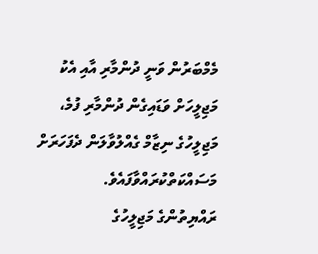މެމްބަރުން ވަނީ ދުންމާރި އާއި އެކު މަޖިލީހަށް ވަޑައިގެން ދުންމާރި ފުމެ، މަޖިލީހުގެ ނިޒާމް ގެއްލުވާލަން ދެފަހަރަށް މަސައްކަތްކުރައްވާފައެވެ.
ރައްޔިތުންގެ މަޖިލީހުގެ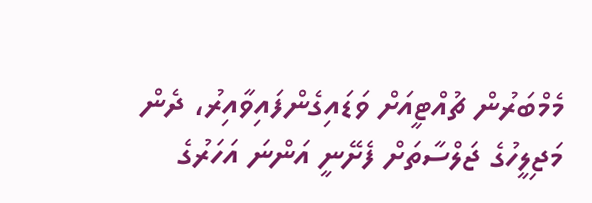މެމްބަރުން ޗުއްޓީއަށް ވަޑައިގެންފައިވާއިރު، ދެން މަޖިލީހުގެ ޖަލްސާތަށް ފެށޭނީ އަންނަ އަހަރުގެ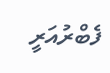ފެބްރުއަރީ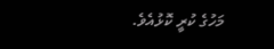މަހުގެ ކުރީ ކޮޅުއެވެ.